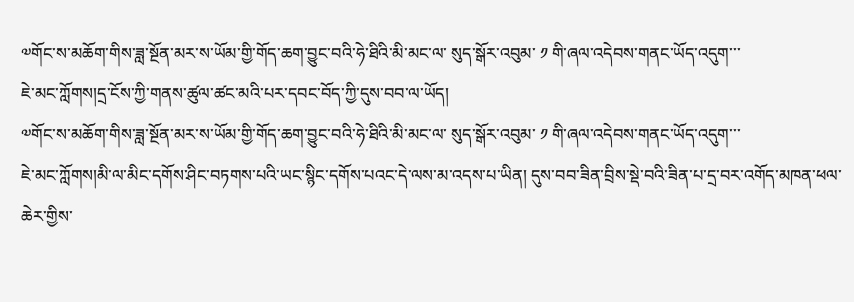༧གོང་ས་མཆོག་གིས་ཟླ་སྔོན་མར་ས་ཡོམ་གྱི་གོད་ཆག་བྱུང་བའི་ཧེ་ཐིའི་མི་མང་ལ་ སུད་སྒོར་འབུམ་ ༡ གི་ཞལ་འདེབས་གནང་ཡོད་འདུག་་་
ཇེ་མང་ཀློགས།དྲ་ངོས་ཀྱི་གནས་ཚུལ་ཚང་མའི་པར་དབང་བོད་ཀྱི་དུས་བབ་ལ་ཡོད།
༧གོང་ས་མཆོག་གིས་ཟླ་སྔོན་མར་ས་ཡོམ་གྱི་གོད་ཆག་བྱུང་བའི་ཧེ་ཐིའི་མི་མང་ལ་ སུད་སྒོར་འབུམ་ ༡ གི་ཞལ་འདེབས་གནང་ཡོད་འདུག་་་
ཇེ་མང་ཀློགས།མི་ལ་མིང་དགོས་ཤིང་བཏགས་པའི་ཡང་སྙིང་དགོས་པའང་དེ་ལས་མ་འདས་པ་ཡིན། དུས་བབ་ཟིན་བྲིས་སྡེ་བའི་ཟིན་པ་དྲ་བར་འགོད་མཁན་ཕལ་ཆེར་གྱིས་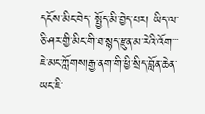དངོས་མིང་བེད་ སྤྱོད་མི་བྱེད་པར། ཡིད་ལ་ཅི་ཤར་གྱི་མིང་གི་ཐ་སྙད་རྫུན་མ་རེའི་འོག་་་
ཇེ་མང་ཀློགས།རྒྱ་ནག་གི་ཕྱི་སྲིད་བློན་ཆེན་ཡང་ཇི་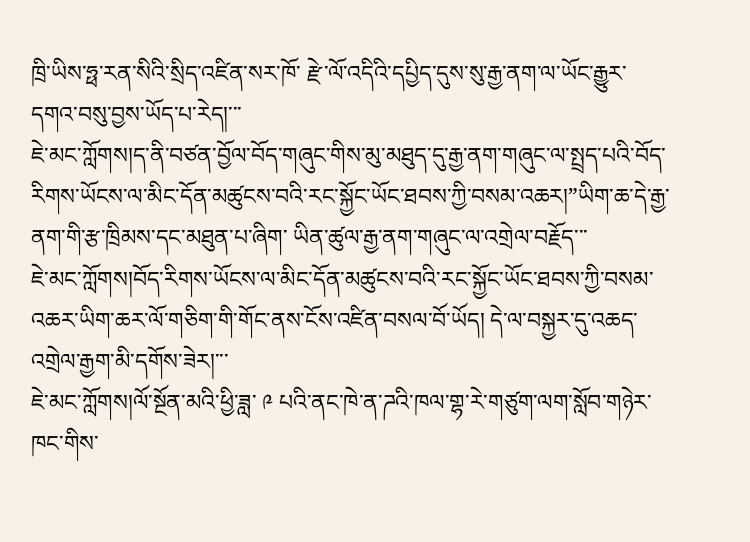ཁྲི་ཡིས་ཧྥ་རན་སིའི་སྲིད་འཛིན་སར་ཁོ་ རྫེ་ལོ་འདིའི་དཔྱིད་དུས་སུ་རྒྱ་ནག་ལ་ཡོང་རྒྱུར་དགའ་བསུ་བྱས་ཡོད་པ་རེད།་་་
ཇེ་མང་ཀློགས།ད་ནི་བཙན་བྱོལ་བོད་གཞུང་གིས་མུ་མཐུད་དུ་རྒྱ་ནག་གཞུང་ལ་སྤྲད་པའི་བོད་རིགས་ཡོངས་ལ་མིང་དོན་མཚུངས་བའི་རང་སྐྱོང་ཡོང་ཐབས་ཀྱི་བསམ་འཆར།”ཡིག་ཆ་དེ་རྒྱ་ནག་གི་རྩ་ཁྲིམས་དང་མཐུན་པ་ཞིག་ ཡིན་ཚུལ་རྒྱ་ནག་གཞུང་ལ་འགྲེལ་བརྗོད་་་
ཇེ་མང་ཀློགས།བོད་རིགས་ཡོངས་ལ་མིང་དོན་མཚུངས་བའི་རང་སྐྱོང་ཡོང་ཐབས་ཀྱི་བསམ་འཆར་ཡིག་ཆར་ལོ་གཅིག་གི་གོང་ནས་ངོས་འཛིན་བསལ་བོ་ཡོད། དེ་ལ་བསྐྱར་དུ་འཆད་འགྲེལ་རྒྱག་མི་དགོས་ཟེར།་་་
ཇེ་མང་ཀློགས།ལོ་སྔོན་མའི་ཕྱི་ཟླ་ ༩ པའི་ནང་ཁེ་ན་ཌའི་ཁལ་གྷ་རེ་གཙུག་ལག་སློབ་གཉེར་ཁང་གིས་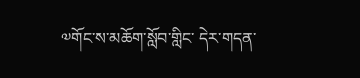༧གོང་ས་མཆོག་སློབ་གླིང་ དེར་གདན་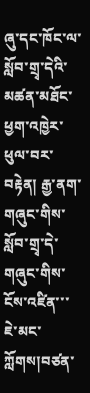ཞུ་དང་ཁོང་ལ་སློབ་གྲྭ་དེའི་མཚན་མཐོང་ཕྱག་འཁྱེར་ཕུལ་བར་བརྟེན། རྒྱ་ནག་གཞུང་གིས་སློབ་གྲྭ་དེ་གཞུང་གིས་ངོས་འཛིན་་་
ཇེ་མང་ཀློགས།བཙན་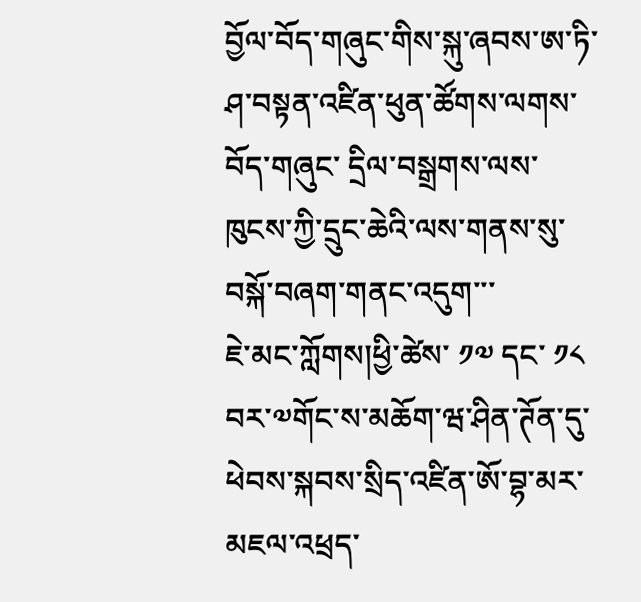བྱོལ་བོད་གཞུང་གིས་སྐུ་ཞབས་ཨ་ཏི་ཤ་བསྟན་འཛིན་ཕུན་ཚོགས་ལགས་བོད་གཞུང་ དྲིལ་བསྒྲགས་ལས་ཁུངས་ཀྱི་དྲུང་ཆེའི་ལས་གནས་སུ་བསྐོ་བཞག་གནང་འདུག་་་
ཇེ་མང་ཀློགས།ཕྱི་ཚེས་ ༡༧ དང་ ༡༨ བར་༧གོང་ས་མཆོག་ཝ་ཤིན་ཊོན་དུ་ཕེབས་སྐབས་སྲིད་འཛིན་ཨོ་བྷ་མར་མཇལ་འཕྲད་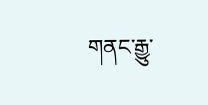གནང་རྒྱུ་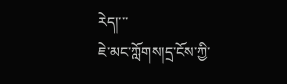རེད།་་་
ཇེ་མང་ཀློགས།དྲ་ངོས་ཀྱི་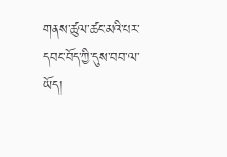གནས་ཚུལ་ཚང་མའི་པར་དབང་བོད་ཀྱི་དུས་བབ་ལ་ཡོད།